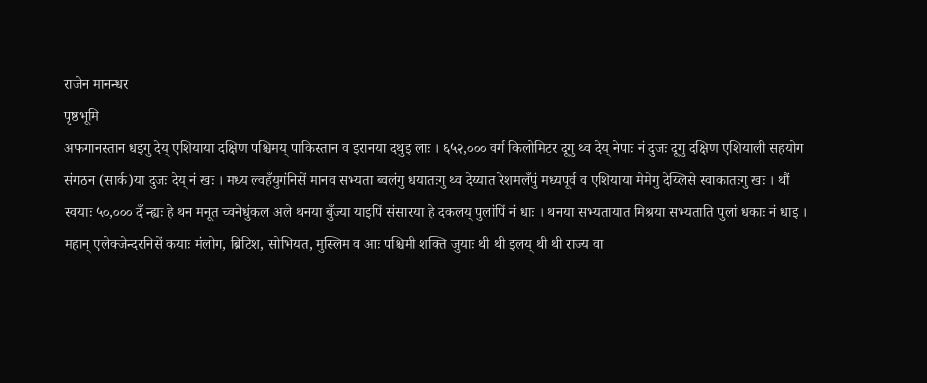राजेन मानन्धर
पृष्ठभूमि
अफगानस्तान धइगु देय् एशियाया दक्षिण पश्चिमय् पाकिस्तान व इरानया दथुइ लाः । ६५२,००० वर्ग किलोमिटर दूगु थ्व देय् नेपाः नं दुजः दूगु दक्षिण एशियाली सहयोग संगठन (सार्क)या दुजः देय् नं खः । मध्य ल्वहँयुगंनिसें मानव सभ्यता ब्वलंगु धयातःगु थ्व देय्यात रेशमलँपुं मध्यपूर्व व एशियाया मेमेगु देय्लिसे स्वाकातःगु खः । थौं स्वयाः ५०,००० दँ न्ह्यः हे थन मनूत च्वनेधुंकल अले थनया बुँज्या याइपिं संसारया हे दकलय् पुलांपिं नं धाः । थनया सभ्यतायात मिश्रया सभ्यताति पुलां धकाः नं धाइ ।
महान् एलेक्जेन्दरनिसें कयाः मंलोग, ब्रिटिश, सोभियत, मुस्लिम व आः पश्चिमी शक्ति जुयाः थी थी इलय् थी थी राज्य वा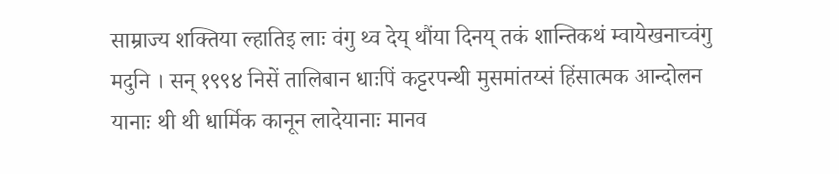साम्राज्य शक्तिया ल्हातिइ लाः वंगु थ्व देय् थौंया दिनय् तकं शान्तिकथं म्वायेखनाच्वंगु मदुनि । सन् १९९४ निसें तालिबान धाःपिं कट्टरपन्थी मुसमांतय्सं हिंसात्मक आन्दोलन यानाः थी थी धार्मिक कानून लादेयानाः मानव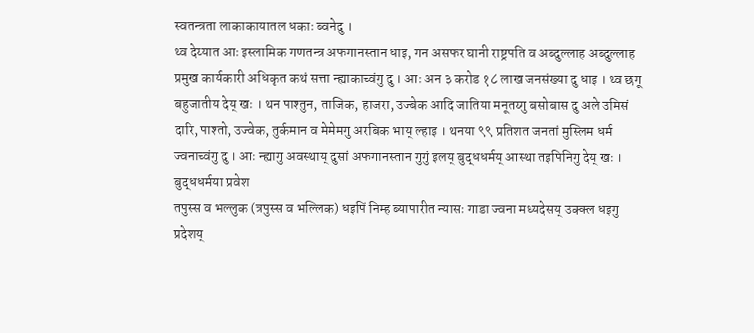स्वतन्त्रता लाकाकायातल धकाः ब्वनेदु ।
थ्व देय्यात आः इस्लामिक गणतन्त्र अफगानस्तान धाइ, गन असफर घानी राष्ट्रपति व अब्दुल्लाह अब्दुल्लाह प्रमुख कार्यकारी अधिकृत कथं सत्ता न्ह्याकाच्वंगु दु । आः अन ३ करोड १८ लाख जनसंख्या दु धाइ । थ्व छगू बहुजातीय देय् खः । थन पाश्तुन, ताजिक, हाजरा, उज्बेक आदि जातिया मनूतय्गु बसोबास दु अले उमिसं दारि, पाश्तो, उज्वेक, तुर्कमान व मेमेमगु अरबिक भाय् ल्हाइ । थनया ९९ प्रतिशत जनतां मुस्लिम धर्म ज्वनाच्वंगु दु । आः न्ह्यागु अवस्थाय् दुसां अफगानस्तान गुगुं इलय् बुद्धधर्मय् आस्था तइपिनिगु देय् खः ।
बुद्धधर्मया प्रवेश
तपुस्स व भल्लुक (त्रपुस्स व भल्लिक) धइपिं निम्ह ब्यापारीत न्यासः गाडा ज्वना मध्यदेसय् उक्क्ल धइगु प्रदेशय्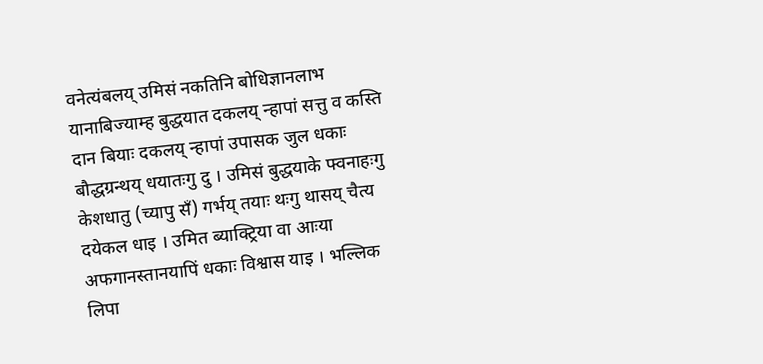वनेत्यंबलय् उमिसं नकतिनि बोधिज्ञानलाभ यानाबिज्याम्ह बुद्धयात दकलय् न्हापां सत्तु व कस्ति दान बियाः दकलय् न्हापां उपासक जुल धकाः बौद्धग्रन्थय् धयातःगु दु । उमिसं बुद्धयाके फ्वनाहःगु केशधातु (च्यापु सँ) गर्भय् तयाः थःगु थासय् चैत्य दयेकल धाइ । उमित ब्याक्ट्रिया वा आःया अफगानस्तानयापिं धकाः विश्वास याइ । भल्लिक लिपा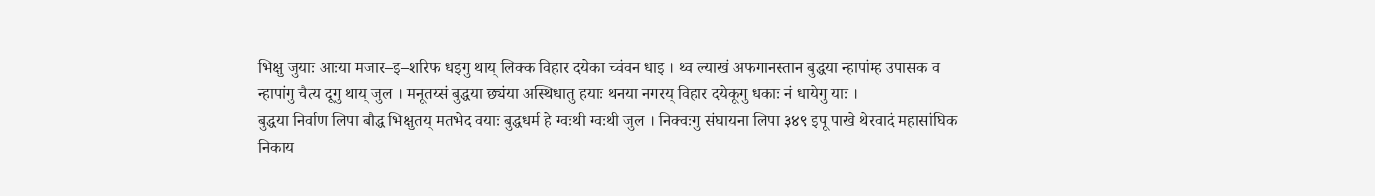भिक्षु जुयाः आःया मजार–इ–शरिफ धइगु थाय् लिक्क विहार दयेका च्वंवन धाइ । थ्व ल्याखं अफगानस्तान बुद्धया न्हापांम्ह उपासक व न्हापांगु चैत्य दूगु थाय् जुल । मनूतय्सं बुद्धया छ्यंया अस्थिधातु हयाः थनया नगरय् विहार दयेकूगु धकाः नं धायेगु याः ।
बुद्धया निर्वाण लिपा बौद्ध भिक्षुतय् मतभेद वयाः बुद्धधर्म हे ग्वःथी ग्वःथी जुल । निक्वःगु संघायना लिपा ३४९ इपू पाखे थेरवादं महासांघिक निकाय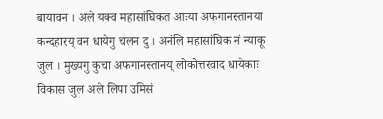बायावन । अले यक्व महासांघिकत आःया अफगानस्तानया कन्दहारय् वन धायेगु चलन दु । अनंलि महासांघिक नं न्याकू जुल । मुख्यगु कुचा अफगानस्तानय् लोकोत्तरवाद धायेकाः विकास जुल अले लिपा उमिसं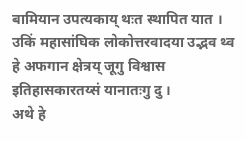बामियान उपत्यकाय् थःत स्थापित यात । उकिं महासांघिक लोकोत्तरवादया उद्भव थ्व हे अफगान क्षेत्रय् जूगु विश्वास इतिहासकारतय्सं यानातःगु दु ।
अथे हे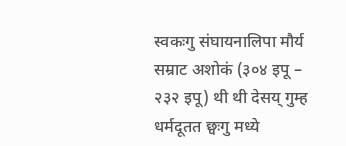स्वकःगु संघायनालिपा मौर्य सम्राट अशोकं (३०४ इपू – २३२ इपू) थी थी देसय् गुम्ह धर्मदूतत छ्वःगु मध्ये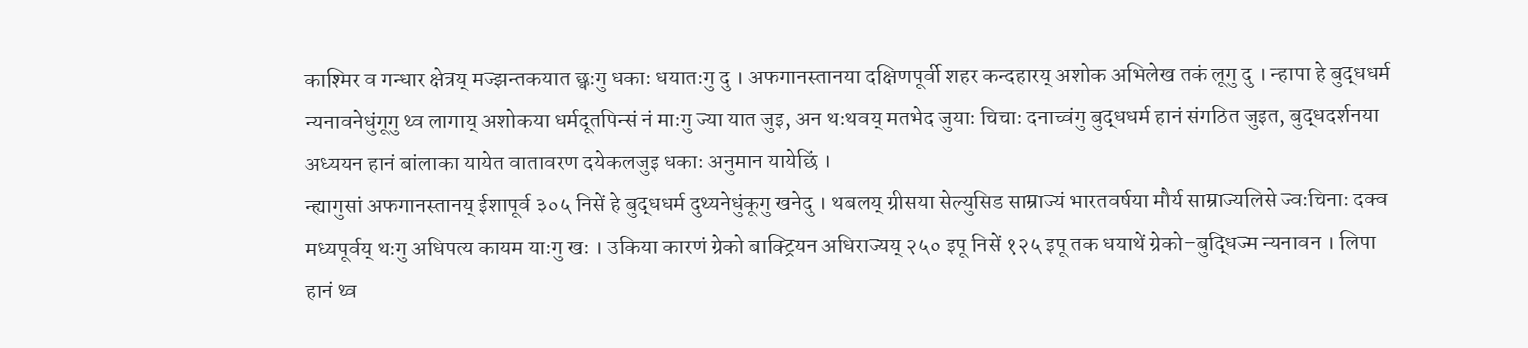काश्मिर व गन्धार क्षेत्रय् मज्झन्तकयात छ्वःगु धकाः धयातःगु दु । अफगानस्तानया दक्षिणपूर्वी शहर कन्दहारय् अशोक अभिलेख तकं लूगु दु । न्हापा हे बुद्धधर्म न्यनावनेधुंगूगु थ्व लागाय् अशोकया धर्मदूतपिन्सं नं माःगु ज्या यात जुइ, अन थःथवय् मतभेद जुयाः चिचाः दनाच्वंगु बुद्धधर्म हानं संगठित जुइत, बुद्धदर्शनया अध्ययन हानं बांलाका यायेत वातावरण दयेकलजुइ धकाः अनुमान यायेछिं ।
न्ह्यागुसां अफगानस्तानय् ईशापूर्व ३०५ निसें हे बुद्धधर्म दुथ्यनेधुंकूगु खनेदु । थबलय् ग्रीसया सेल्युसिड साम्राज्यं भारतवर्षया मौर्य साम्राज्यलिसे ज्वःचिनाः दक्व मध्यपूर्वय् थःगु अधिपत्य कायम याःगु खः । उकिया कारणं ग्रेको बाक्ट्रियन अधिराज्यय् २५० इपू निसें १२५ इपू तक धयाथें ग्रेको–बुद्धिज्म न्यनावन । लिपा हानं थ्व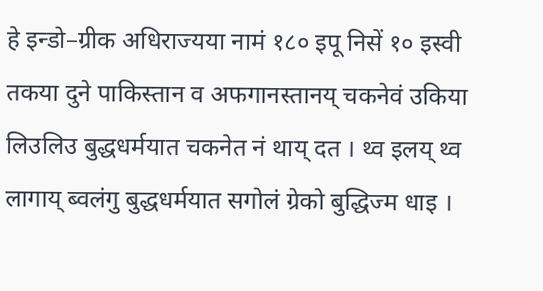हे इन्डो–ग्रीक अधिराज्यया नामं १८० इपू निसें १० इस्वी तकया दुने पाकिस्तान व अफगानस्तानय् चकनेवं उकिया लिउलिउ बुद्धधर्मयात चकनेत नं थाय् दत । थ्व इलय् थ्व लागाय् ब्वलंगु बुद्धधर्मयात सगोलं ग्रेको बुद्धिज्म धाइ ।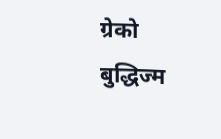ग्रेको बुद्धिज्म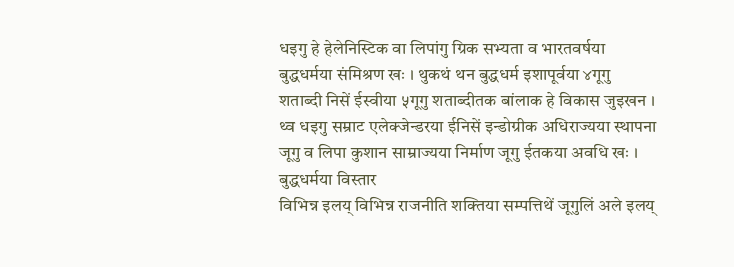धइगु हे हेलेनिस्टिक वा लिपांगु ग्रिक सभ्यता व भारतवर्षया बुद्धधर्मया संमिश्रण खः । थुकथं थन बुद्धधर्म इशापूर्वया ४गूगु शताब्दी निसें ईस्वीया ५गूगु शताब्दीतक बांलाक हे विकास जुइखन । थ्व धइगु सम्राट एलेक्जेन्डरया ईनिसें इन्डोग्रीक अधिराज्यया स्थापना जूगु व लिपा कुशान साम्राज्यया निर्माण जूगु ईतकया अवधि खः ।
बुद्धधर्मया विस्तार
विभिन्न इलय् विभिन्न राजनीति शक्तिया सम्पत्तिथें जूगुलिं अले इलय्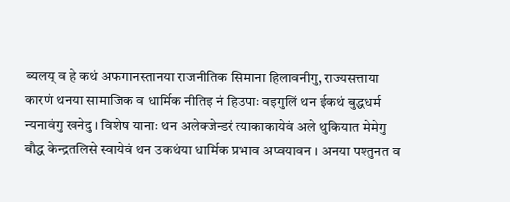ब्यलय् व हे कथं अफगानस्तानया राजनीतिक सिमाना हिलावनीगु, राज्यसत्ताया कारणं थनया सामाजिक व धार्मिक नीतिइ नं हिउपाः वइगुलिं थन ईकथं बुद्धधर्म न्यनावंगु खनेदु । विशेष यानाः थन अलेक्जेन्डरं त्याकाकायेवं अले थुकियात मेमेगु बौद्ध केन्द्रतलिसे स्वायेवं थन उकथंया धार्मिक प्रभाव अप्वयावन । अनया पश्तुनत व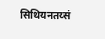सिथियनतय्सं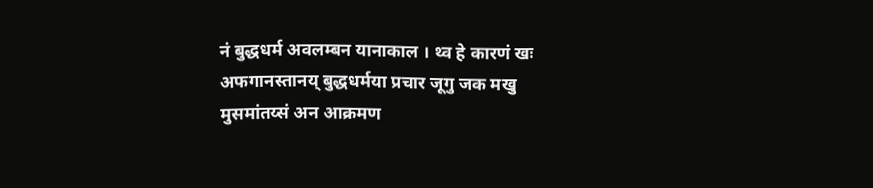नं बुद्धधर्म अवलम्बन यानाकाल । थ्व हे कारणं खः अफगानस्तानय् बुद्धधर्मया प्रचार जूगु जक मखु मुसमांतय्सं अन आक्रमण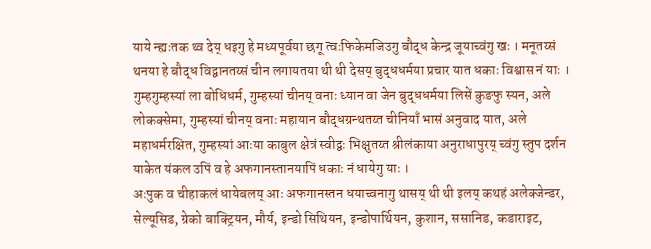याये न्ह्यःतक थ्व देय् धइगु हे मध्यपूर्वया छगू त्वःफिकेमजिउगु बौद्ध केन्द्र जूयाच्वंगु खः । मनूतय्सं थनया हे बौद्ध विद्वानतय्सं चीन लगायतया थी थी देसय् बुद्धधर्मया प्रचार यात धकाः विश्वास नं याः । गुम्हगुम्हस्यां ला बोधिधर्म, गुम्हस्यां चीनय् वनाः ध्यान वा जेन बुद्धधर्मया लिसें कुङफु स्यन, अले लोकक्सेमा, गुम्हस्यां चीनय् वनाः महायान बौद्धग्रन्थतय्त चीनियाँ भासं अनुवाद यात, अले महाधर्मरक्षित, गुम्हस्यां आःया काबुल क्षेत्रं स्वीद्वः भिक्षुतय्त श्रीलंकाया अनुराधापुरय् च्वंगु स्तुप दर्शन याकेत यंकल उपिं व हे अफगानस्तानयापिं धकाः नं धायेगु याः ।
अःपुक व चीहाकलं धायेबलय् आः अफगानस्तन धयाच्वनागु थासय् थी थी इलय् कथहं अलेक्जेन्डर, सेल्यूसिड, ग्रेको बाक्ट्रियन, मौर्य, इन्डो सिथियन, इन्डोपार्थियन, कुशान, ससानिड, कडाराइट,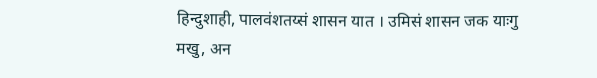हिन्दुशाही, पालवंशतय्सं शासन यात । उमिसं शासन जक याःगु मखु, अन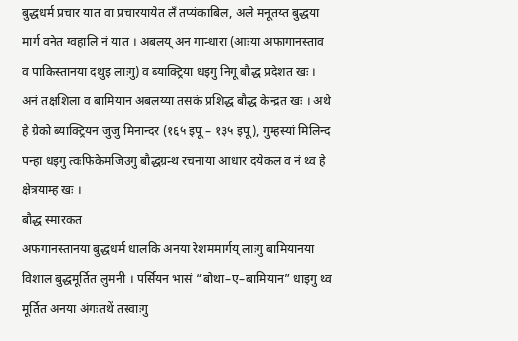बुद्धधर्म प्रचार यात वा प्रचारयायेत लँ तप्यंकाबिल, अले मनूतय्त बुद्धया मार्ग वनेत ग्वहालि नं यात । अबलय् अन गान्धारा (आःया अफागानस्ताव व पाकिस्तानया दथुइ लाःगु) व ब्याक्ट्रिया धइगु निगू बौद्ध प्रदेशत खः । अनं तक्षशिला व बामियान अबलय्या तसकं प्रशिद्ध बौद्ध केन्द्रत खः । अथे हे ग्रेको ब्याक्ट्रियन जुजु मिनान्दर (१६५ इपू – १३५ इपू), गुम्हस्यां मिलिन्द पन्हा धइगु त्वःफिकेमजिउगु बौद्धग्रन्थ रचनाया आधार दयेकल व नं थ्व हे क्षेत्रयाम्ह खः ।
बौद्ध स्मारकत
अफगानस्तानया बुद्धधर्म धालकि अनया रेशममार्गय् लाःगु बामियानया विशाल बुद्धमूर्तित लुमनी । पर्सियन भासं “बोथा–ए–बामियान” धाइगु थ्व मूर्तित अनया अंगःतथें तस्वाःगु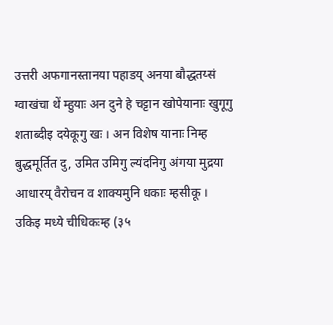उत्तरी अफगानस्तानया पहाडय् अनया बौद्धतय्सं ग्वाखंचा थें म्हुयाः अन दुने हे चट्टान खोपेयानाः खुगूगु शताब्दीइ दयेकूगु खः । अन विशेष यानाः निम्ह बुद्धमूर्तित दु, उमित उमिगु ल्यंदनिगु अंगया मुद्रया आधारय् वैरोचन व शाक्यमुनि धकाः म्हसीकू । उकिइ मध्ये चीधिकःम्ह (३५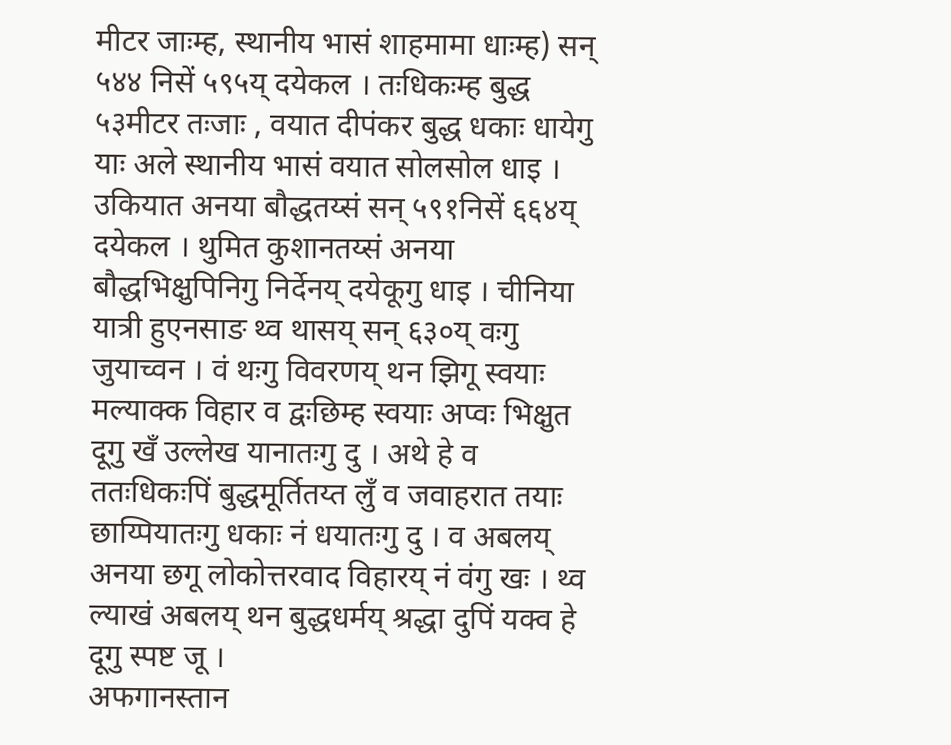मीटर जाःम्ह, स्थानीय भासं शाहमामा धाःम्ह) सन् ५४४ निसें ५९५य् दयेकल । तःधिकःम्ह बुद्ध ५३मीटर तःजाः , वयात दीपंकर बुद्ध धकाः धायेगु याः अले स्थानीय भासं वयात सोलसोल धाइ । उकियात अनया बौद्धतय्सं सन् ५९१निसें ६६४य् दयेकल । थुमित कुशानतय्सं अनया बौद्धभिक्षुपिनिगु निर्देनय् दयेकूगु धाइ । चीनिया यात्री हुएनसाङ थ्व थासय् सन् ६३०य् वःगु जुयाच्वन । वं थःगु विवरणय् थन झिगू स्वयाः मल्याक्क विहार व द्वःछिम्ह स्वयाः अप्वः भिक्षुत दूगु खँ उल्लेख यानातःगु दु । अथे हे व ततःधिकःपिं बुद्धमूर्तितय्त लुँ व जवाहरात तयाः छाय्पियातःगु धकाः नं धयातःगु दु । व अबलय् अनया छगू लोकोत्तरवाद विहारय् नं वंगु खः । थ्व ल्याखं अबलय् थन बुद्धधर्मय् श्रद्धा दुपिं यक्व हे दूगु स्पष्ट जू ।
अफगानस्तान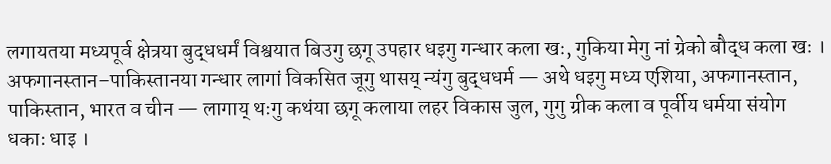लगायतया मध्यपूर्व क्षेत्रया बुद्धधर्मं विश्वयात बिउगु छगू उपहार धइगु गन्धार कला खः, गुकिया मेगु नां ग्रेको बौद्ध कला खः । अफगानस्तान–पाकिस्तानया गन्धार लागां विकसित जूगु थासय् न्यंगु बुद्धधर्म — अथे धइगु मध्य एशिया, अफगानस्तान, पाकिस्तान, भारत व चीन — लागाय् थःगु कथंया छगू कलाया लहर विकास जुल, गुगु ग्रीक कला व पूर्वीय धर्मया संयोग धकाः धाइ ।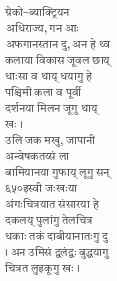ग्रेको–ब्याक्ट्रियन अधिराज्य, गन आः अफगानस्तान दु, अन हे थ्व कलाया विकास जूवल छाय् धाःसा व थाय् धयागु हे पश्चिमी कला व पूर्वी दर्शनया मिलन जूगु थाय् खः ।
उलि जक मखु, जापानी अन्वेषकतय्सं ला बामियानया गुफाय् लूगु सन् ६५०इस्वी जःखःया अंगःचित्रयात संसारया हे दकलय् पुलांगु तेलचित्र धकाः तकं दाबीयानातःगु दु । अन उमिसं द्वलंद्वः बुद्धयागु चित्रत लुइकूगु खः ।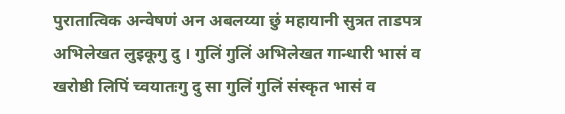पुरातात्विक अन्वेषणं अन अबलय्या छुं महायानी सुत्रत ताडपत्र अभिलेखत लुइकूगु दु । गुलिं गुलिं अभिलेखत गान्धारी भासं व खरोष्ठी लिपिं च्वयातःगु दु सा गुलिं गुलिं संस्कृत भासं व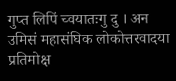गुप्त लिपिं च्वयातःगु दु । अन उमिसं महासंघिक लोकोत्तरवादया प्रतिमोक्ष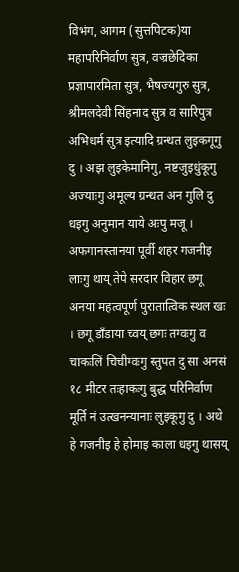विभंग, आगम (सुत्तपिटक)या महापरिनिर्वाण सुत्र, वज्रछेदिका प्रज्ञापारमिता सुत्र, भैषज्यगुरु सुत्र, श्रीमलदेवी सिंहनाद सुत्र व सारिपुत्र अभिधर्म सुत्र इत्यादि ग्रन्थत लुइकगूगु दु । अझ लुइकेमानिगु, नष्टजुइधुंकूगु अज्याःगु अमूल्य ग्रन्थत अन गुलि दु धइगु अनुमान याये अःपु मजू ।
अफगानस्तानया पूर्वी शहर गजनीइ लाःगु थाय् तेपे सरदार विहार छगू अनया महत्वपूर्ण पुरातात्विक स्थल खः । छगू डाँडाया च्वय् छगः तग्वःगु व चाकःलिं चिचीग्वःगु स्तुपत दु सा अनसं १८ मीटर तःहाकःगु बुद्ध परिनिर्वाण मूर्ति नं उत्खनन्यानाः लुइकूगु दु । अथे हे गजनीइ हे होमाइ काला धइगु थासय्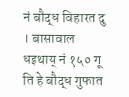नं बौद्ध विहारत दु । बासावाल धइथाय् नं १५० गू ति हे बौद्ध गुफात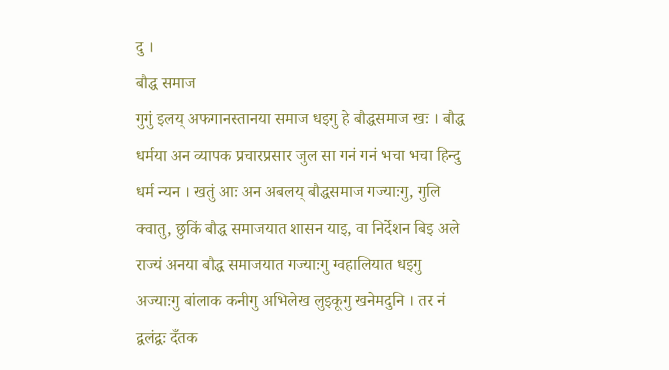दु ।
बौद्ध समाज
गुगुं इलय् अफगानस्तानया समाज धइगु हे बौद्धसमाज खः । बौद्ध धर्मया अन व्यापक प्रचारप्रसार जुल सा गनं गनं भचा भचा हिन्दु धर्म न्यन । खतुं आः अन अबलय् बौद्धसमाज गज्याःगु, गुलि क्वातु, छुकिं बौद्ध समाजयात शासन याइ, वा निर्देशन बिइ अले राज्यं अनया बौद्ध समाजयात गज्याःगु ग्वहालियात धइगु अज्याःगु बांलाक कनीगु अभिलेख लुइकूगु खनेमदुनि । तर नं द्वलंद्वः दँतक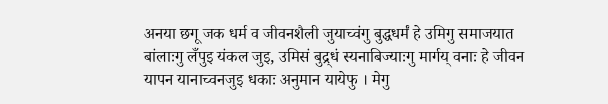अनया छगू जक धर्म व जीवनशैली जुयाच्वंगु बुद्धधर्मं हे उमिगु समाजयात बांलाःगु लँपुइ यंकल जुइ, उमिसं बुद्र्धं स्यनाबिज्याःगु मार्गय् वनाः हे जीवन यापन यानाच्वनजुइ धकाः अनुमान यायेफु । मेगु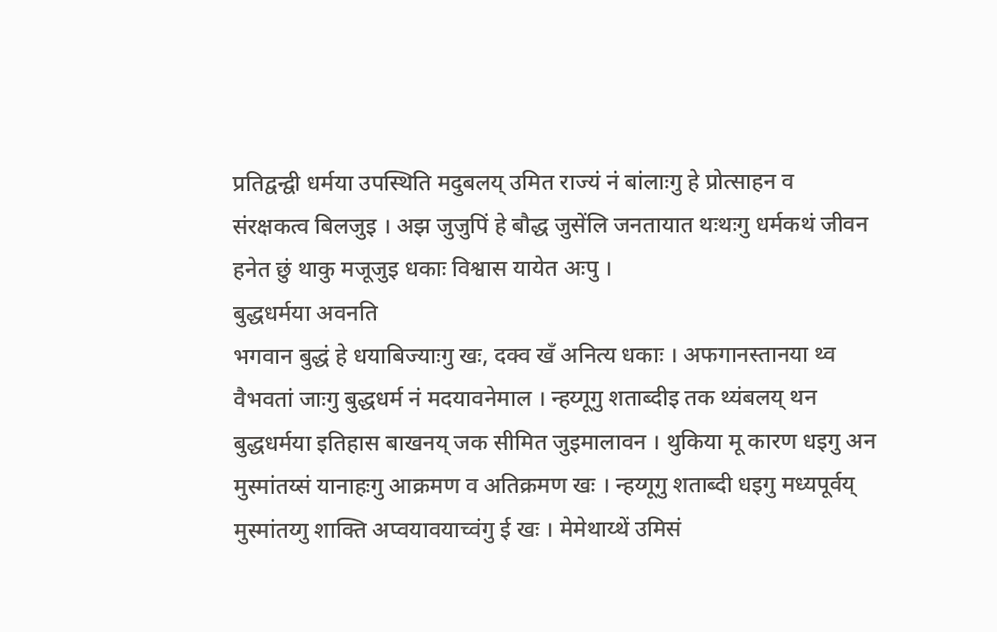प्रतिद्वन्द्वी धर्मया उपस्थिति मदुबलय् उमित राज्यं नं बांलाःगु हे प्रोत्साहन व संरक्षकत्व बिलजुइ । अझ जुजुपिं हे बौद्ध जुसेंलि जनतायात थःथःगु धर्मकथं जीवन हनेत छुं थाकु मजूजुइ धकाः विश्वास यायेत अःपु ।
बुद्धधर्मया अवनति
भगवान बुद्धं हे धयाबिज्याःगु खः, दक्व खँ अनित्य धकाः । अफगानस्तानया थ्व वैभवतां जाःगु बुद्धधर्म नं मदयावनेमाल । न्हय्गूगु शताब्दीइ तक थ्यंबलय् थन बुद्धधर्मया इतिहास बाखनय् जक सीमित जुइमालावन । थुकिया मू कारण धइगु अन मुस्मांतय्सं यानाहःगु आक्रमण व अतिक्रमण खः । न्हय्गूगु शताब्दी धइगु मध्यपूर्वय् मुस्मांतय्गु शाक्ति अप्वयावयाच्वंगु ई खः । मेमेथाय्थें उमिसं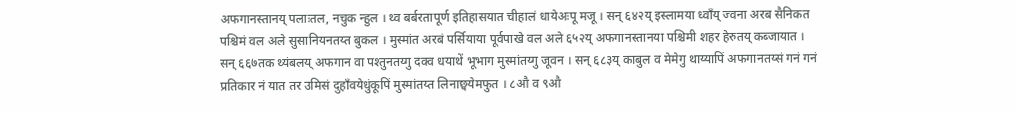अफगानस्तानय् पलाःतल, नचुक न्हुल । थ्व बर्बरतापूर्ण इतिहासयात चीहालं धायेअःपू मजू । सन् ६४२य् इस्लामया ध्वाँय् ज्वना अरब सैनिकत पश्चिमं वल अले सुसानियनतय्त बुकल । मुस्मांत अरबं पर्सियाया पूर्वपाखे वल अले ६५२य् अफगानस्तानया पश्चिमी शहर हेरुतय् कब्जायात । सन् ६६७तक थ्यंबलय् अफगान वा पश्तुनतय्गु दक्व धयाथें भूभाग मुस्मांतय्गु जूवन । सन् ६८३य् काबुल व मेमेगु थाय्यापिं अफगानतय्सं गनं गनं प्रतिकार नं यात तर उमिसं दुहाँवयेधुंकूपिं मुस्मांतय्त लिनाछ्वयेमफुत । ८औ व ९औ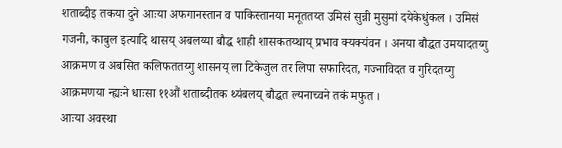शताब्दीइ तकया दुने आःया अफगानस्तान व पाकिस्तानया मनूततय्त उमिसं सुन्नी मुसुमां दयेकेधुंकल । उमिसं गजनी, काबुल इत्यादि थासय् अबलय्या बौद्ध शाही शासकतय्थाय् प्रभाव क्यक्यंवन । अनया बौद्धत उमयादतय्गु आक्रमण व अबसित कलिफततय्गु शासनय् ला टिकेजुल तर लिपा सफारिदत, गज्नाविदत व गुरिदतय्गु आक्रमणया न्ह्यःने धाःसा ११औं शताब्दीतक थ्यंबलय् बौद्धत ल्यनाच्वने तकं मफुत ।
आःया अवस्था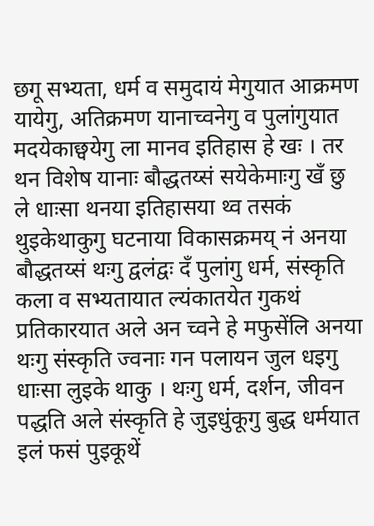छगू सभ्यता, धर्म व समुदायं मेगुयात आक्रमण यायेगु, अतिक्रमण यानाच्वनेगु व पुलांगुयात मदयेकाछ्वयेगु ला मानव इतिहास हे खः । तर थन विशेष यानाः बौद्धतय्सं सयेकेमाःगु खँ छु ले धाःसा थनया इतिहासया थ्व तसकं थुइकेथाकुगु घटनाया विकासक्रमय् नं अनया बौद्धतय्सं थःगु द्वलंद्वः दँ पुलांगु धर्म, संस्कृति कला व सभ्यतायात ल्यंकातयेत गुकथं प्रतिकारयात अले अन च्वने हे मफुसेंलि अनया थःगु संस्कृति ज्वनाः गन पलायन जुल धइगु धाःसा लुइके थाकु । थःगु धर्म, दर्शन, जीवन पद्धति अले संस्कृति हे जुइधुंकूगु बुद्ध धर्मयात इलं फसं पुइकूथें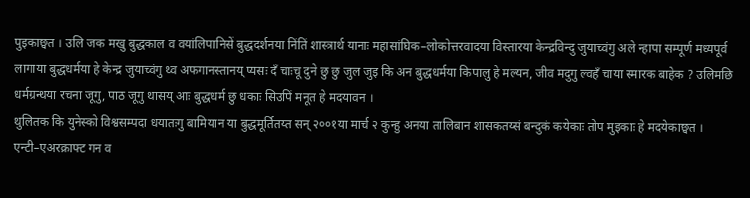पुइकाछ्वत । उलि जक मखु बुद्धकाल व वयांलिपानिसें बुद्धदर्शनया निंतिं शास्त्रार्थ यानाः महासांघिक–लोकोत्तरवादया विस्तारया केन्द्रविन्दु जुयाच्वंगु अले न्हापा सम्पूर्ण मध्यपूर्व लागाया बुद्धधर्मया हे केन्द्र जुयाच्वंगु थ्व अफगानस्तानय् प्यसः दँ चाःचू दुने छु छु जुल जुइ कि अन बुद्धधर्मया किपालु हे मल्यन, जीव मदुगु ल्वहँ चाया स्मारक बाहेक ? उलिमछि धर्मग्रन्थया रचना जूगु, पाठ जूगु थासय् आः बुद्धधर्म छु धकाः सिउपिं मनूत हे मदयावन ।
थुलितक कि युनेस्को विश्वसम्पदा धयातःगु बामियान या बुद्धमूर्तितय्त सन् २००१या मार्च २ कुन्हु अनया तालिबान शासकतय्सं बन्दुकं कयेकाः तोप मुइकाः हे मदयेकाछ्वत । एन्टी–एअरक्राफ्ट गन व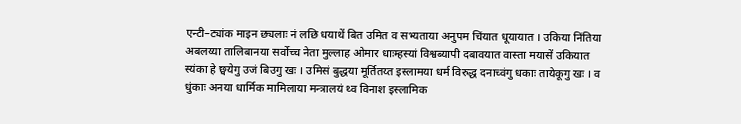एन्टी–ट्यांक माइन छ्यलाः नं लछि धयाथें बित उमित व सभ्यताया अनुपम चिंयात धूयायात । उकिया निंतिया अबलय्या तालिबानया सर्वोच्च नेता मुल्लाह ओमार धाःम्हस्यां विश्वब्यापी दबावयात वास्ता मयासें उकियात स्यंका हे छ्वयेगु उजं बिउगु खः । उमिसं बुद्धया मूर्तितय्त इस्लामया धर्म विरुद्ध दनाच्वंगु धकाः तायेकूगु खः । व धुंकाः अनया धार्मिक मामिलाया मन्त्रालयं थ्व विनाश इस्लामिक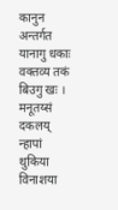कानुन अन्तर्गत यानागु धकाः वक्तव्य तकं बिउगु खः । मनूतय्सं दकलय् न्हापां थुकिया विनाशया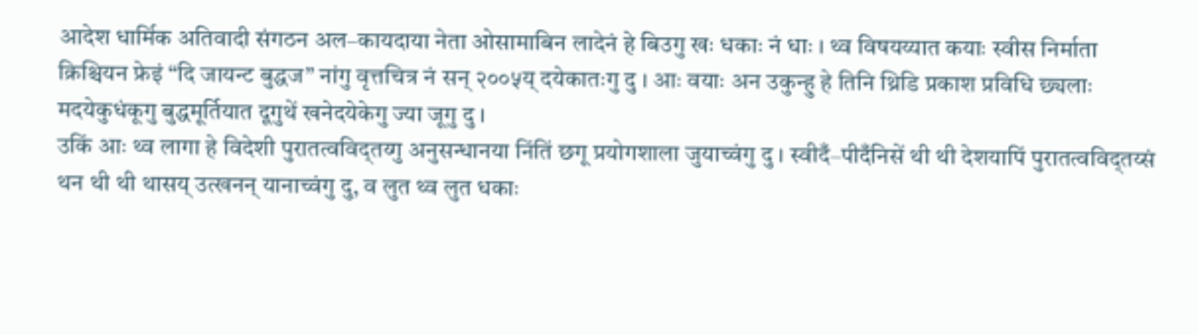आदेश धार्मिक अतिवादी संगठन अल–कायदाया नेता ओसामाबिन लादेनं हे बिउगु खः धकाः नं धाः । थ्व विषयय्यात कयाः स्वीस निर्माता क्रिश्चियन फ्रेइं “दि जायन्ट बुद्धज” नांगु वृत्तचित्र नं सन् २००५य् दयेकातःगु दु । आः वयाः अन उकुन्हु हे तिनि थ्रिडि प्रकाश प्रविधि छ्यलाः मदयेकुधंकूगु बुद्धमूर्तियात दूगुथें खनेदयेकेगु ज्या जूगु दु ।
उकिं आः थ्व लागा हे विदेशी पुरातत्वविद्तय्गु अनुसन्धानया निंतिं छगू प्रयोगशाला जुयाच्वंगु दु । स्वीदँ–पीदँनिसें थी थी देशयापिं पुरातत्वविद्तय्सं थन थी थी थासय् उत्खनन् यानाच्वंगु दु, व लुत थ्व लुत धकाः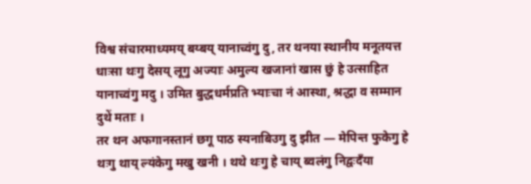विश्व संचारमाध्यमय् बय्बय् यानाच्वंगु दु, तर थनया स्थानीय मनूतयत्त धाःसा थःगु देसय् लूगु अज्याः अमुल्य खजानां खास छुं हे उत्साहित यानाच्वंगु मदु । उमित बुद्धधर्मप्रति भ्याःचा नं आस्था, श्रद्धा व सम्मान दुथें मताः ।
तर थन अफगानस्तानं छगू पाठ स्यनाबिउगु दु झीत — मेपिन्त फुकेगु हे थःगु थाय् ल्यंकेगु मखु खनी । थथे थःगु हे चाय् ब्वलंगु निद्वःदँया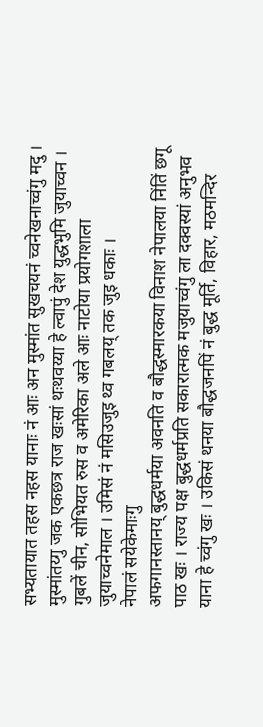सभ्यतायात तहस नहस यानाः नं आः अन मुस्मांत सुखचयनं च्वनेखनाच्वंगु मदु । मुस्मांतय्गु जक एकछत्र राज खःसां थःथवय्या हे ल्वापुं देश युद्धभुमि जुयाच्वन । गुबलें चीन, सोभियत रुस व अमेरिका अले आः नाटोया प्रयोगशाला जुयाच्वनेमाल । उमिसं नं मसिउजुइ थ्व गबलय् तक जुइ धकाः ।
नेपालं सयेकेमाःगु
अफगानस्तानय् बुद्धधर्मया अवनति व बौद्धस्मारकया विनाश नेपालया निंतिं छगू पाठ खः । राज्य पक्ष बुद्धधर्मप्रति सकारात्मक मजुयाच्वंगु ला दक्वस्यां अनुभव याना हे च्वंगु खः । उकिसं थनया बौद्धजनपिं नं बुद्ध मूर्ति, विहार, मठमन्दिर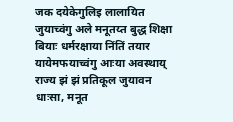जक दयेकेगुलिइ लालायित जुयाच्वंगु अले मनूतय्त बुद्ध शिक्षा बियाः धर्मरक्षाया निंतिं तयार यायेमफयाच्वंगु आःया अवस्थाय् राज्य झं झं प्रतिकूल जुयावन धाःसा, मनूत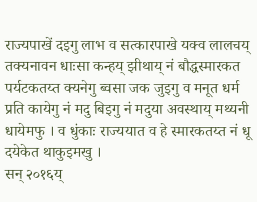राज्यपाखें दइगु लाभ व सत्कारपाखे यक्व लालचय् तक्यनावन धाःसा कन्हय् झीथाय् नं बौद्धस्मारकत पर्यटकतय्त क्यनेगु ब्वसा जक जुइगु व मनूत धर्म प्रति कायेगु नं मदु बिइगु नं मदुया अवस्थाय् मथ्यनी धायेमफु । व धुंकाः राज्ययात व हे स्मारकतय्त नं धू दयेकेत थाकुइमखु ।
सन् २०१६य्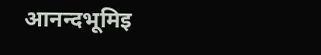आनन्दभूमिइ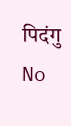पिदंगु
No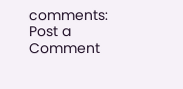comments:
Post a Comment